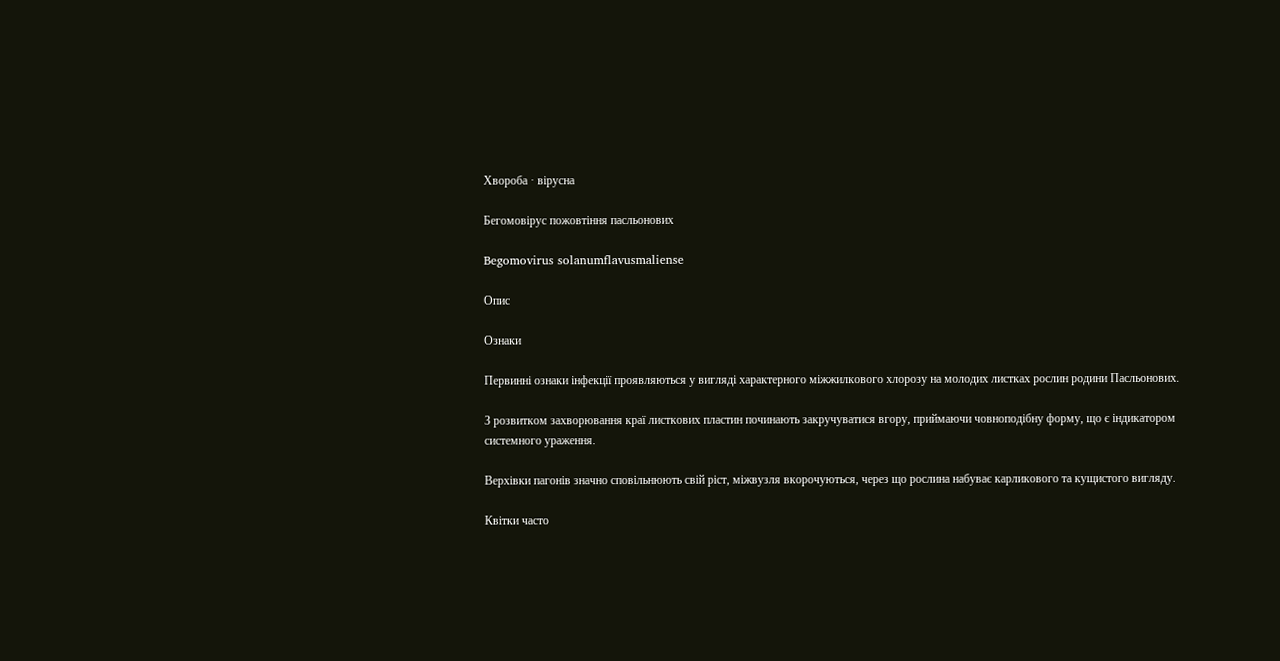Хвороба · вірусна

Бегомовірус пожовтіння пасльонових

Begomovirus solanumflavusmaliense

Опис

Ознаки

Первинні ознаки інфекції проявляються у вигляді характерного міжжилкового хлорозу на молодих листках рослин родини Пасльонових.

З розвитком захворювання краї листкових пластин починають закручуватися вгору, приймаючи човноподібну форму, що є індикатором системного ураження.

Верхівки пагонів значно сповільнюють свій ріст, міжвузля вкорочуються, через що рослина набуває карликового та кущистого вигляду.

Квітки часто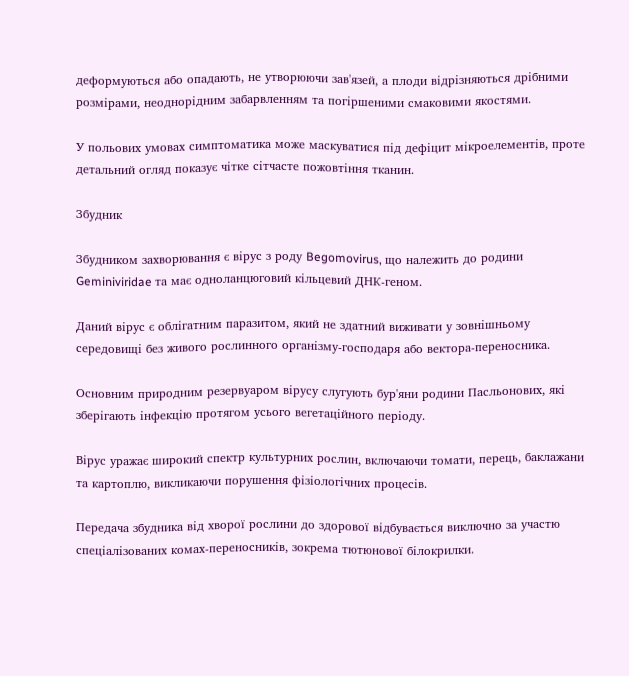деформуються або опадають, не утворюючи зав'язей, а плоди відрізняються дрібними розмірами, неоднорідним забарвленням та погіршеними смаковими якостями.

У польових умовах симптоматика може маскуватися під дефіцит мікроелементів, проте детальний огляд показує чітке сітчасте пожовтіння тканин.

Збудник

Збудником захворювання є вірус з роду Begomovirus, що належить до родини Geminiviridae та має одноланцюговий кільцевий ДНК-геном.

Даний вірус є облігатним паразитом, який не здатний виживати у зовнішньому середовищі без живого рослинного організму-господаря або вектора-переносника.

Основним природним резервуаром вірусу слугують бур'яни родини Пасльонових, які зберігають інфекцію протягом усього вегетаційного періоду.

Вірус уражає широкий спектр культурних рослин, включаючи томати, перець, баклажани та картоплю, викликаючи порушення фізіологічних процесів.

Передача збудника від хворої рослини до здорової відбувається виключно за участю спеціалізованих комах-переносників, зокрема тютюнової білокрилки.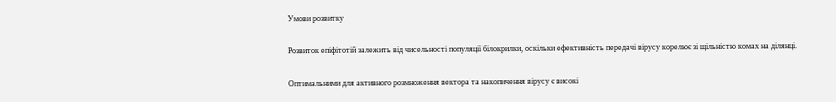Умови розвитку

Розвиток епіфітотій залежить від чисельності популяції білокрилки, оскільки ефективність передачі вірусу корелює зі щільністю комах на ділянці.

Оптимальними для активного розмноження вектора та накопичення вірусу є високі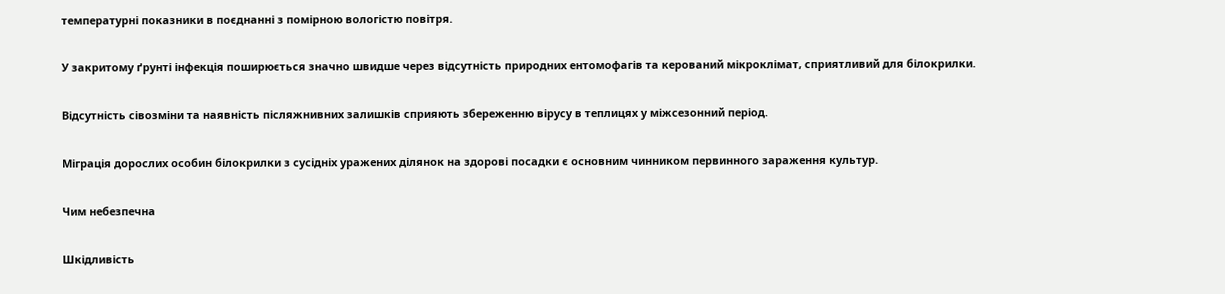температурні показники в поєднанні з помірною вологістю повітря.

У закритому ґрунті інфекція поширюється значно швидше через відсутність природних ентомофагів та керований мікроклімат, сприятливий для білокрилки.

Відсутність сівозміни та наявність післяжнивних залишків сприяють збереженню вірусу в теплицях у міжсезонний період.

Міграція дорослих особин білокрилки з сусідніх уражених ділянок на здорові посадки є основним чинником первинного зараження культур.

Чим небезпечна

Шкідливість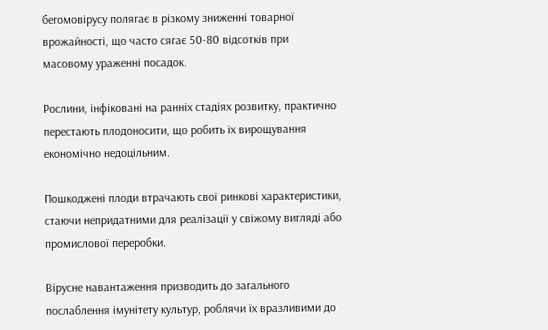бегомовірусу полягає в різкому зниженні товарної врожайності, що часто сягає 50-80 відсотків при масовому ураженні посадок.

Рослини, інфіковані на ранніх стадіях розвитку, практично перестають плодоносити, що робить їх вирощування економічно недоцільним.

Пошкоджені плоди втрачають свої ринкові характеристики, стаючи непридатними для реалізації у свіжому вигляді або промислової переробки.

Вірусне навантаження призводить до загального послаблення імунітету культур, роблячи їх вразливими до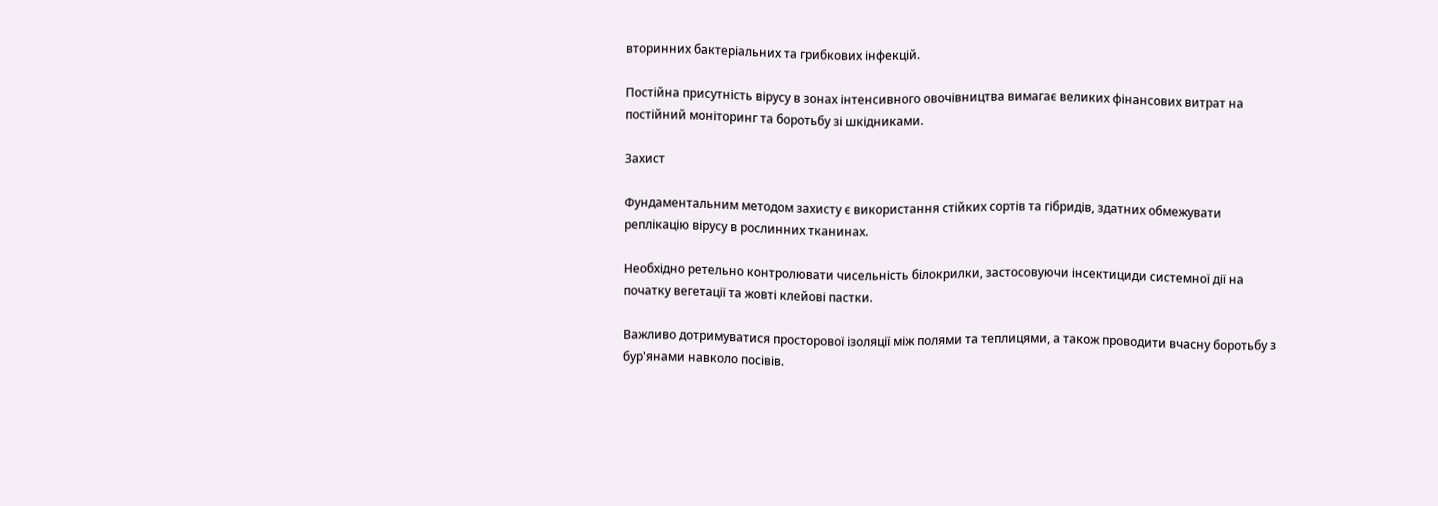вторинних бактеріальних та грибкових інфекцій.

Постійна присутність вірусу в зонах інтенсивного овочівництва вимагає великих фінансових витрат на постійний моніторинг та боротьбу зі шкідниками.

Захист

Фундаментальним методом захисту є використання стійких сортів та гібридів, здатних обмежувати реплікацію вірусу в рослинних тканинах.

Необхідно ретельно контролювати чисельність білокрилки, застосовуючи інсектициди системної дії на початку вегетації та жовті клейові пастки.

Важливо дотримуватися просторової ізоляції між полями та теплицями, а також проводити вчасну боротьбу з бур'янами навколо посівів.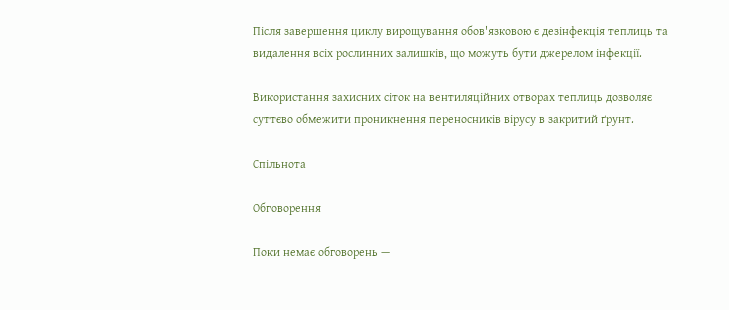Після завершення циклу вирощування обов'язковою є дезінфекція теплиць та видалення всіх рослинних залишків, що можуть бути джерелом інфекції.

Використання захисних сіток на вентиляційних отворах теплиць дозволяє суттєво обмежити проникнення переносників вірусу в закритий ґрунт.

Спільнота

Обговорення

Поки немає обговорень —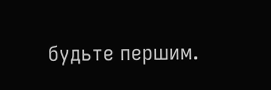будьте першим.